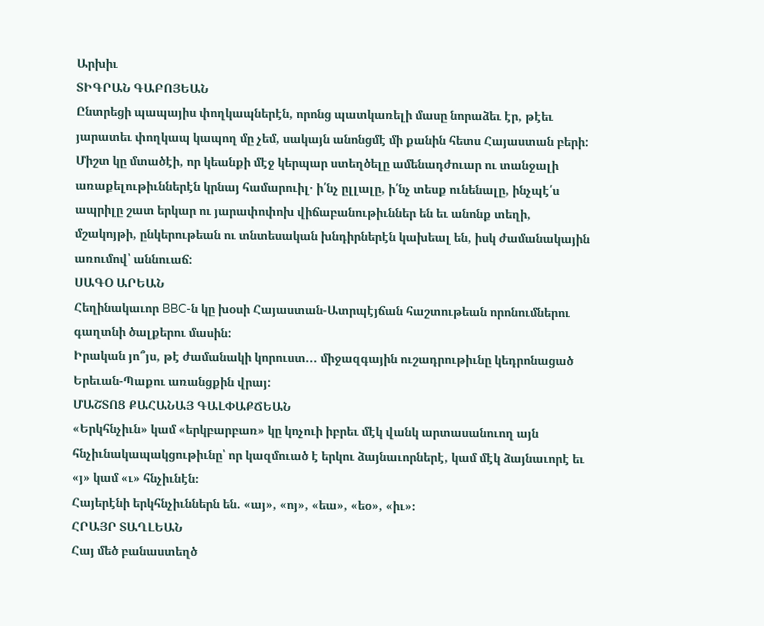Արխիւ
ՏԻԳՐԱՆ ԳԱԲՈՅԵԱՆ
Ընտրեցի պապայիս փողկապներէն, որոնց պատկառելի մասը նորաձեւ էր, թէեւ յարատեւ փողկապ կապող մը չեմ, սակայն անոնցմէ մի քանին հետս Հայաստան բերի:
Միշտ կը մտածէի, որ կեանքի մէջ կերպար ստեղծելը ամենադժուար ու տանջալի առաքելութիւններէն կրնայ համարուիլ․ ի՛նչ ըլլալը, ի՛նչ տեսք ունենալը, ինչպէ՛ս ապրիլը շատ երկար ու յարափոփոխ վիճաբանութիւններ են եւ անոնք տեղի, մշակոյթի, ընկերութեան ու տնտեսական խնդիրներէն կախեալ են, իսկ ժամանակային առումով՝ աննուաճ:
ՍԱԳՕ ԱՐԵԱՆ
Հեղինակաւոր BBC-ն կը խօսի Հայաստան-Ատրպէյճան հաշտութեան որոնումներու գաղտնի ծալքերու մասին:
Իրական յո՞յս, թէ ժամանակի կորուստ... միջազգային ուշադրութիւնը կեդրոնացած Երեւան-Պաքու առանցքին վրայ:
ՄԱՇՏՈՑ ՔԱՀԱՆԱՅ ԳԱԼՓԱՔՃԵԱՆ
«Երկհնչիւն» կամ «երկբարբառ» կը կոչուի իբրեւ մէկ վանկ արտասանուող այն հնչիւնակապակցութիւնը՝ որ կազմուած է երկու ձայնաւորներէ, կամ մէկ ձայնաւորէ եւ «յ» կամ «ւ» հնչիւնէն։
Հայերէնի երկհնչիւններն են. «այ», «ոյ», «եա», «եօ», «իւ»։
ՀՐԱՅՐ ՏԱՂԼԵԱՆ
Հայ մեծ բանաստեղծ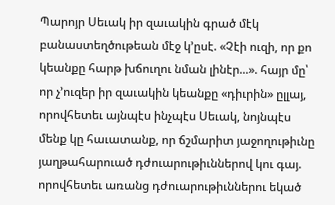Պարոյր Սեւակ իր զաւակին գրած մէկ բանաստեղծութեան մէջ կ՚ըսէ. «Չէի ուզի, որ քո կեանքը հարթ խճուղու նման լինէր...». հայր մը՝ որ չ՚ուզեր իր զաւակին կեանքը «դիւրին» ըլլայ, որովհետեւ այնպէս ինչպէս Սեւակ, նոյնպէս մենք կը հաւատանք, որ ճշմարիտ յաջողութիւնը յաղթահարուած դժուարութիւններով կու գայ. որովհետեւ առանց դժուարութիւններու եկած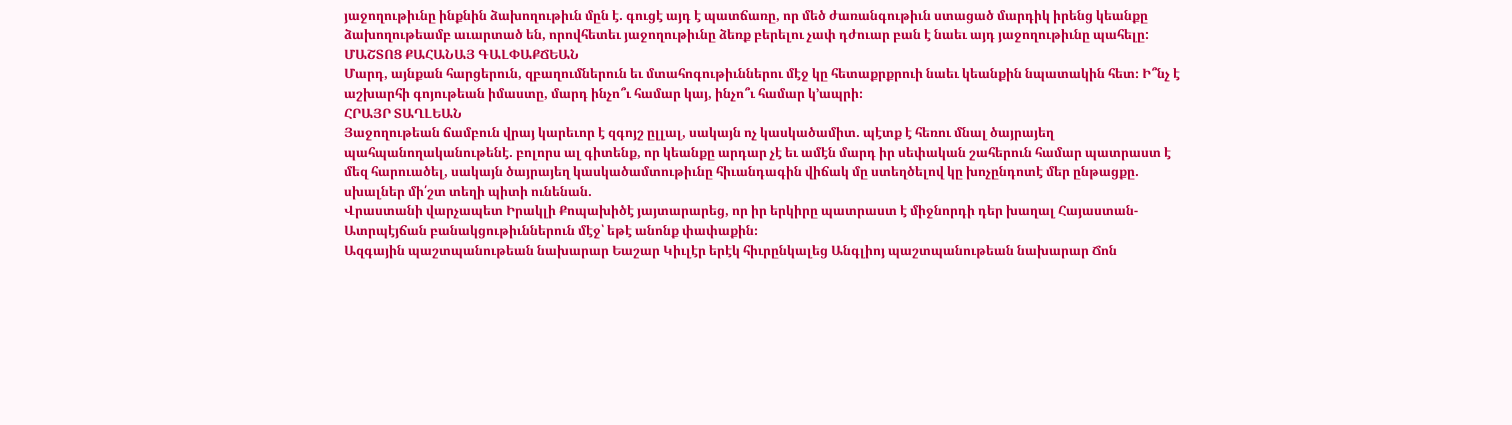յաջողութիւնը ինքնին ձախողութիւն մըն է. գուցէ այդ է պատճառը, որ մեծ ժառանգութիւն ստացած մարդիկ իրենց կեանքը ձախողութեամբ աւարտած են, որովհետեւ յաջողութիւնը ձեռք բերելու չափ դժուար բան է նաեւ այդ յաջողութիւնը պահելը:
ՄԱՇՏՈՑ ՔԱՀԱՆԱՅ ԳԱԼՓԱՔՃԵԱՆ
Մարդ, այնքան հարցերուն, զբաղումներուն եւ մտահոգութիւններու մէջ կը հետաքրքրուի նաեւ կեանքին նպատակին հետ։ Ի՞նչ է աշխարհի գոյութեան իմաստը, մարդ ինչո՞ւ համար կայ, ինչո՞ւ համար կ՚ապրի։
ՀՐԱՅՐ ՏԱՂԼԵԱՆ
Յաջողութեան ճամբուն վրայ կարեւոր է զգոյշ ըլլալ, սակայն ոչ կասկածամիտ. պէտք է հեռու մնալ ծայրայեղ պահպանողականութենէ. բոլորս ալ գիտենք, որ կեանքը արդար չէ եւ ամէն մարդ իր սեփական շահերուն համար պատրաստ է մեզ հարուածել, սակայն ծայրայեղ կասկածամտութիւնը հիւանդագին վիճակ մը ստեղծելով կը խոչընդոտէ մեր ընթացքը. սխալներ մի՛շտ տեղի պիտի ունենան.
Վրաստանի վարչապետ Իրակլի Քոպախիծէ յայտարարեց, որ իր երկիրը պատրաստ է միջնորդի դեր խաղալ Հայաստան-Ատրպէյճան բանակցութիւններուն մէջ՝ եթէ անոնք փափաքին։
Ազգային պաշտպանութեան նախարար Եաշար Կիւլէր երէկ հիւրընկալեց Անգլիոյ պաշտպանութեան նախարար Ճոն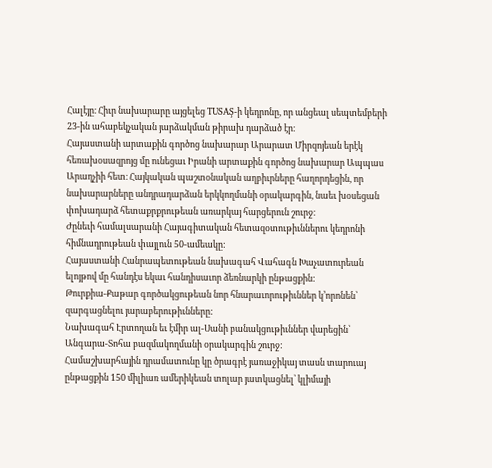Հալէյը։ Հիւր նախարարը այցելեց TUSAŞ-ի կեդրոնը, որ անցեալ սեպտեմբերի 23-ին ահաբեկչական յարձակման թիրախ դարձած էր։
Հայաստանի արտաքին գործոց նախարար Արարատ Միրզոյեան երէկ հեռախօսազրոյց մը ունեցաւ Իրանի արտաքին գործոց նախարար Ապպաս Արաղչիի հետ։ Հայկական պաշտօնական աղբիւրները հաղորդեցին, որ նախարարները անդրադարձան երկկողմանի օրակարգին, նաեւ խօսեցան փոխադարձ հետաքրքրութեան առարկայ հարցերուն շուրջ։
Ժընեւի համալսարանի Հայագիտական հետազօտութիւններու կեդրոնի հիմնադրութեան փայլուն 50-ամեակը:
Հայաստանի Հանրապետութեան նախագահ Վահագն Խաչատուրեան ելոյթով մը հանդէս եկաւ հանդիսաւոր ձեռնարկի ընթացքին:
Թուրքիա-Քաթար գործակցութեան նոր հնարաւորութիւններ կ՚որոնեն՝ զարգացնելու յարաբերութիւնները:
Նախագահ Էրտողան եւ էմիր ալ-Սանի բանակցութիւններ վարեցին՝ Անգարա-Տոհա բազմակողմանի օրակարգին շուրջ:
Համաշխարհային դրամատունը կը ծրագրէ յառաջիկայ տասն տարուայ ընթացքին 150 միլիառ ամերիկեան տոլար յատկացնել՝ կլիմայի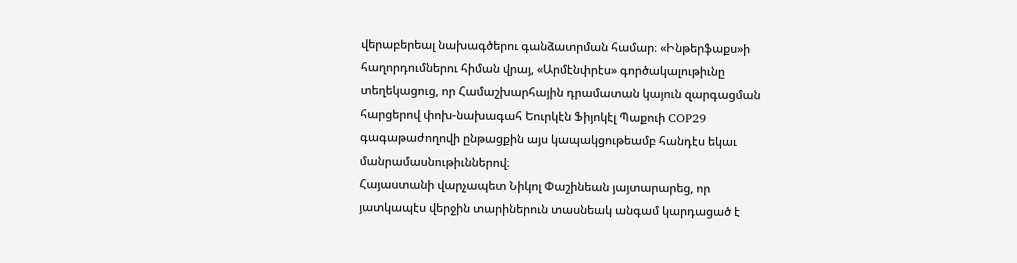վերաբերեալ նախագծերու գանձատրման համար։ «Ինթերֆաքս»ի հաղորդումներու հիման վրայ, «Արմէնփրէս» գործակալութիւնը տեղեկացուց, որ Համաշխարհային դրամատան կայուն զարգացման հարցերով փոխ-նախագահ Եուրկէն Ֆիյոկէլ Պաքուի COP29 գագաթաժողովի ընթացքին այս կապակցութեամբ հանդէս եկաւ մանրամասնութիւններով։
Հայաստանի վարչապետ Նիկոլ Փաշինեան յայտարարեց, որ յատկապէս վերջին տարիներուն տասնեակ անգամ կարդացած է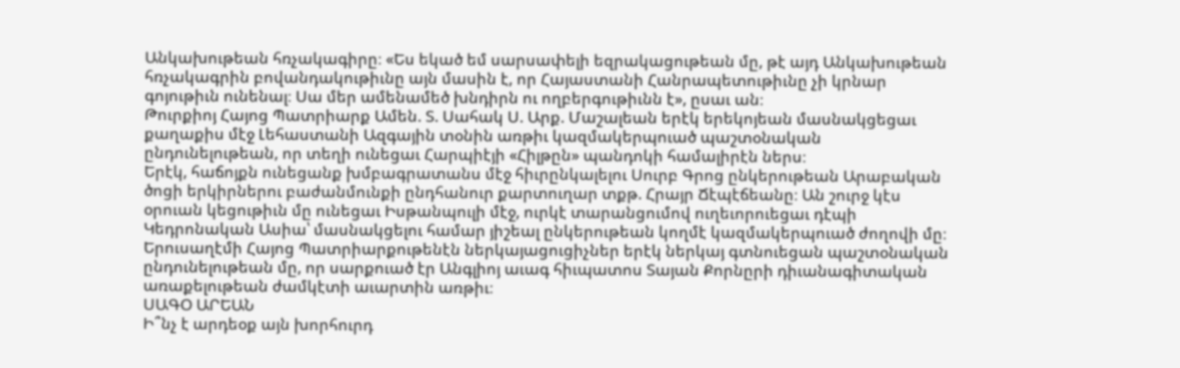Անկախութեան հռչակագիրը։ «Ես եկած եմ սարսափելի եզրակացութեան մը, թէ այդ Անկախութեան հռչակագրին բովանդակութիւնը այն մասին է, որ Հայաստանի Հանրապետութիւնը չի կրնար գոյութիւն ունենալ։ Սա մեր ամենամեծ խնդիրն ու ողբերգութիւնն է», ըսաւ ան։
Թուրքիոյ Հայոց Պատրիարք Ամեն. Տ. Սահակ Ս. Արք. Մաշալեան երէկ երեկոյեան մասնակցեցաւ քաղաքիս մէջ Լեհաստանի Ազգային տօնին առթիւ կազմակերպուած պաշտօնական ընդունելութեան, որ տեղի ունեցաւ Հարպիէյի «Հիլթըն» պանդոկի համալիրէն ներս։
Երէկ, հաճոյքն ունեցանք խմբագրատանս մէջ հիւրընկալելու Սուրբ Գրոց ընկերութեան Արաբական ծոցի երկիրներու բաժանմունքի ընդհանուր քարտուղար տքթ. Հրայր Ճէպէճեանը։ Ան շուրջ կէս օրուան կեցութիւն մը ունեցաւ Իսթանպուլի մէջ, ուրկէ տարանցումով ուղեւորուեցաւ դէպի Կեդրոնական Ասիա՝ մասնակցելու համար յիշեալ ընկերութեան կողմէ կազմակերպուած ժողովի մը։
Երուսաղէմի Հայոց Պատրիարքութենէն ներկայացուցիչներ երէկ ներկայ գտնուեցան պաշտօնական ընդունելութեան մը, որ սարքուած էր Անգլիոյ աւագ հիւպատոս Տայան Քորնըրի դիւանագիտական առաքելութեան ժամկէտի աւարտին առթիւ։
ՍԱԳՕ ԱՐԵԱՆ
Ի՞նչ է արդեօք այն խորհուրդ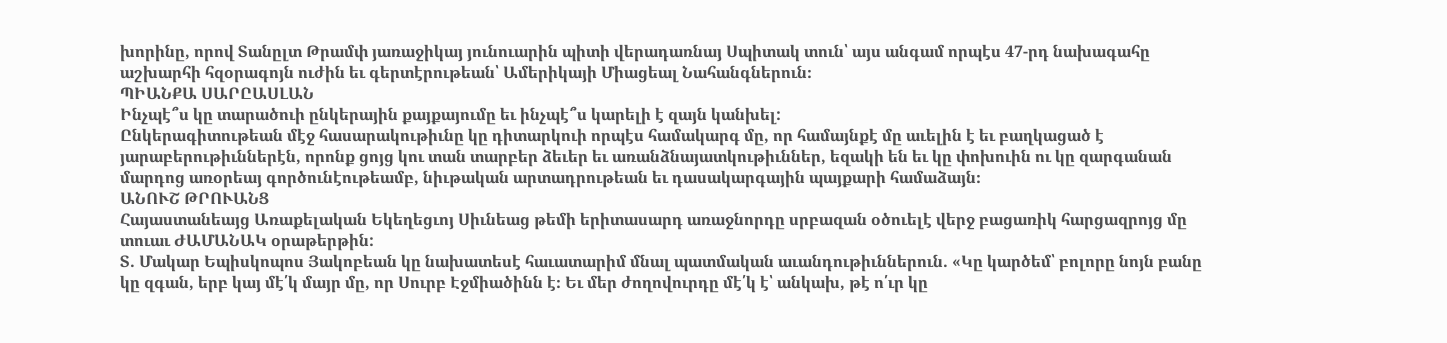խորինը, որով Տանըլտ Թրամփ յառաջիկայ յունուարին պիտի վերադառնայ Սպիտակ տուն՝ այս անգամ որպէս 47-րդ նախագահը աշխարհի հզօրագոյն ուժին եւ գերտէրութեան՝ Ամերիկայի Միացեալ Նահանգներուն։
ՊԻԱՆՔԱ ՍԱՐԸԱՍԼԱՆ
Ինչպէ՞ս կը տարածուի ընկերային քայքայումը եւ ինչպէ՞ս կարելի է զայն կանխել:
Ընկերագիտութեան մէջ հասարակութիւնը կը դիտարկուի որպէս համակարգ մը, որ համայնքէ մը աւելին է եւ բաղկացած է յարաբերութիւններէն, որոնք ցոյց կու տան տարբեր ձեւեր եւ առանձնայատկութիւններ, եզակի են եւ կը փոխուին ու կը զարգանան մարդոց առօրեայ գործունէութեամբ, նիւթական արտադրութեան եւ դասակարգային պայքարի համաձայն։
ԱՆՈՒՇ ԹՐՈՒԱՆՑ
Հայաստանեայց Առաքելական Եկեղեցւոյ Սիւնեաց թեմի երիտասարդ առաջնորդը սրբազան օծուելէ վերջ բացառիկ հարցազրոյց մը տուաւ ԺԱՄԱՆԱԿ օրաթերթին:
Տ. Մակար Եպիսկոպոս Յակոբեան կը նախատեսէ հաւատարիմ մնալ պատմական աւանդութիւններուն. «Կը կարծեմ՝ բոլորը նոյն բանը կը զգան, երբ կայ մէ՛կ մայր մը, որ Սուրբ Էջմիածինն է։ Եւ մեր ժողովուրդը մէ՛կ է՝ անկախ, թէ ո՛ւր կը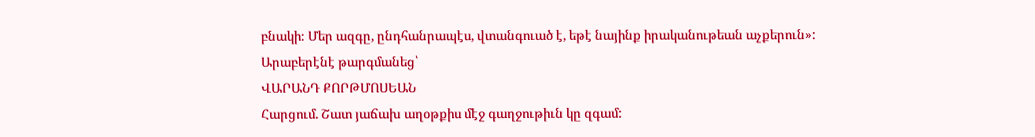բնակի։ Մեր ազգը, ընդհանրապէս, վտանգուած է, եթէ նայինք իրականութեան աչքերուն»:
Արաբերէնէ թարգմանեց՝
ՎԱՐԱՆԴ ՔՈՐԹՄՈՍԵԱՆ
Հարցում. Շատ յաճախ աղօթքիս մէջ գաղջութիւն կը զգամ: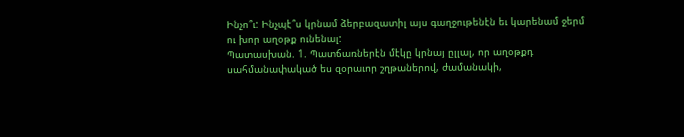Ինչո՞ւ: Ինչպէ՞ս կրնամ ձերբազատիլ այս գաղջութենէն եւ կարենամ ջերմ ու խոր աղօթք ունենալ:
Պատասխան. 1. Պատճառներէն մէկը կրնայ ըլլալ, որ աղօթքդ սահմանափակած ես զօրաւոր շղթաներով, ժամանակի,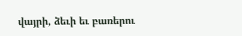վայրի, ձեւի եւ բառերու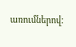առումներով: